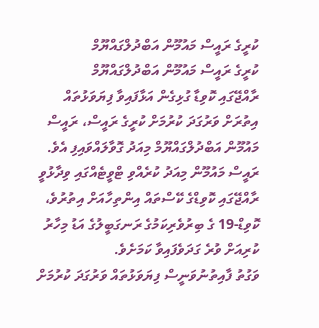ކުރީގެ ރައީސް މައުމޫން އަބްދުލްގައްޔޫމް
ކުރީގެ ރައީސް މައުމޫން އަބްދުލްގައްޔޫމް
ރާއްޖޭގައި ކޮވިޑާ ގުޅިގެން އަޅާފައިވާ ފިޔަވަޅުތައް އިތުރަށް ވަރުގަދަ ކުރުމަށް ކުރީގެ ރައީސް، ރައީސް މައުމޫން އަބްދުލްގައްޔޫމް މިއަދު ގޮވާލައްވައިފި އެވެ.
ރައީސް މައުމޫން މިއަދު ކުރެއްވި ޓްވީޓެއްގައި ވިދާޅުވީ ރާއްޖޭގައި ކޮވިޑްގެ ކޭސްތައް އިންތިހާއަށް އިތުރުވެ، ކޮވިޑް-19 ގެ ބިރުވެރިކަމުގެ ރަނގަބީލުގެ އަޑު މިހާރު ކުރިއަށް ވުރެ ގަދަވެފައިވާ ކަމަށެވެ.
ވަގުތު ފާއިތުނުވަނީސް ފިޔަވަޅުތައް ވަރުގަދަ ކުރުމަށް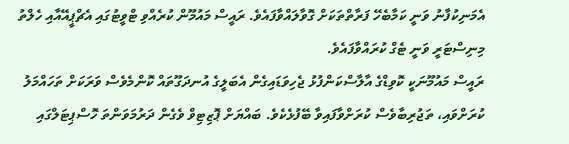އެމަނިކުފާނު ވަނީ ކަމާބެހޭ ފަރާތްތަކަށް ގޮވާލައްވާފައެވެ. ރައީސް މައުމޫން ކުރެއްވި ޓްވީޓުގައި އެޗްޕީއޭއާއި ހެލްތު މިނިސްޓަރީ ވަނީ ޓެގް ކުރައްވާފައެވެ.
ރައީސް މައުމޫނަކީ ކޮވިޑްގެ އާލާސްކަންފުޅު ޖެހިވަޑައިގެން އެބަލީގެ އުނދަގޫތައް ކޮންމެވެސް ވަރަކަށް ތަހައްމަލު ކުރަށްވައި، ތަޖުރިބާވެސް ކުރަށްވާފައިވާ ބޭފުޅެކެވެ. ބައްޔަށް ޕޮޒިޓިވް ވެގެން ދަރުމަވަންތަ ހޮސްޕިޓަލްގައި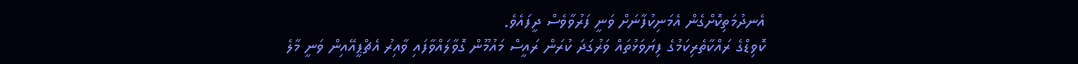އެނދުމަތިކޮށްގެން އެމަނިކުފާނަށް ވަނީ ފަރުވާވެސް ދީފައެވެ.
ކޮވިޑްގެ ރައްކާތެރިކަމުގެ ފިޔަވަޅުތައް ވަރުގަދަ ކުރަން ރައީސް މައުމޫން ގޮވާލައްވާފައި ވާއިރު އެޗްޕީއޭއިން ވަނީ މާލެ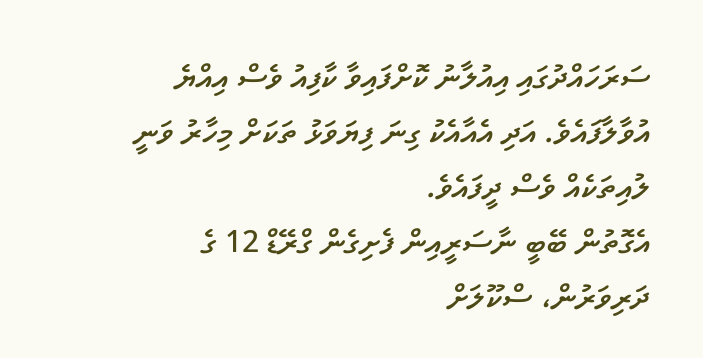ސަރަހައްދުގައި އިއުލާނު ކޮށްފައިވާ ކާފިއު ވެސް އިއްޔެ އުވާލާފައެވެ. އަދި އެއާއެކު ގިނަ ފިޔަވަޅު ތަކަށް މިހާރު ވަނީ ލުއިތަކެއް ވެސް ދީފައެވެ.
އެގޮތުން ބޭބީ ނާސަރީއިން ފެށިގެން ގްރޭޑް 12 ގެ ދަރިވަރުން، ސްކޫލަށް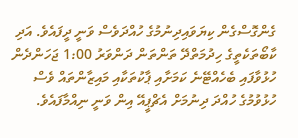ގެންގޮސްގެން ކިޔަވައިދިނުމުގެ ހުއްދަވެސް ވަނީ ދީފައެވެ. އަދި ކާބޯތަކެތީގެ ހިދުމަތްދޭ ތަންތަން ދަންވަރު 1:00 ޖަހަންދެން ހުޅުވާފައި ބެހެއްޓޭނެ ކަމަށާއި ޕާކުތަކާއި މައިޒާންތައް ވެސް ހުޅުވުމުގެ ހުއްދަ ދިނުމަށް އެޗްޕީއޭ އިން ވަނީ ނިއްމާފައެވެ.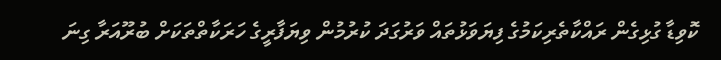ކޮވިޑާ ގުޅިގެން ރައްކާތެރިކަމުގެ ފިޔަވަޅުތައް ވަރުގަދަ ކުރުމުން ވިޔަފާރީގެ ހަރަކާތްތަކަށް ބުރޫއަރާ ގިނަ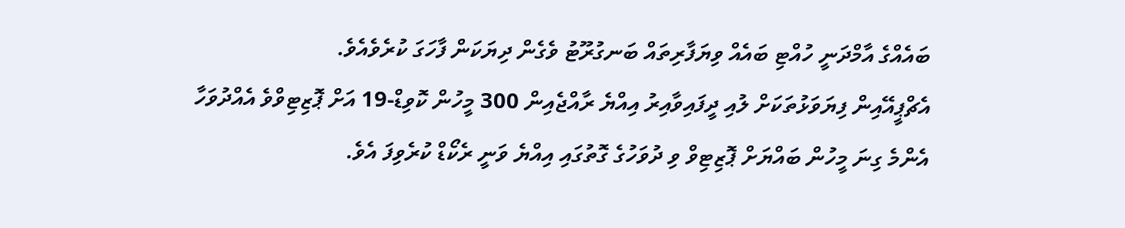ބައެއްގެ އާމްދަނީ ހުއްޓި ބައެއް ވިޔަފާރިތައް ބަނގުރޫޓު ވެގެން ދިޔަކަން ފާހަގަ ކުރެވެއެވެ.
އެޗްޕީއޭއިން ފިޔަވަޅުތަކަށް ލުއި ދީފައިވާއިރު އިއްޔެ ރާއްޖެއިން 300 މީހުން ކޮވިޑް-19 އަށް ޕޮޒިޓިވްވެ އެއްދުވަހާ އެންމެ ގިނަ މީހުން ބައްޔަށް ޕޮޒިޓިވް ވި ދުވަހުގެ ގޮތުގައި އިއްޔެ ވަނީ ރެކޯޑް ކުރެވިފަ އެވެ.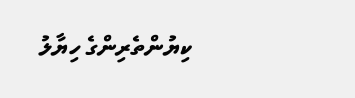ކިޔުންތެރިންގެ ހިޔާލު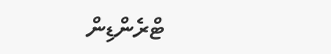ޓްރެންޑިން